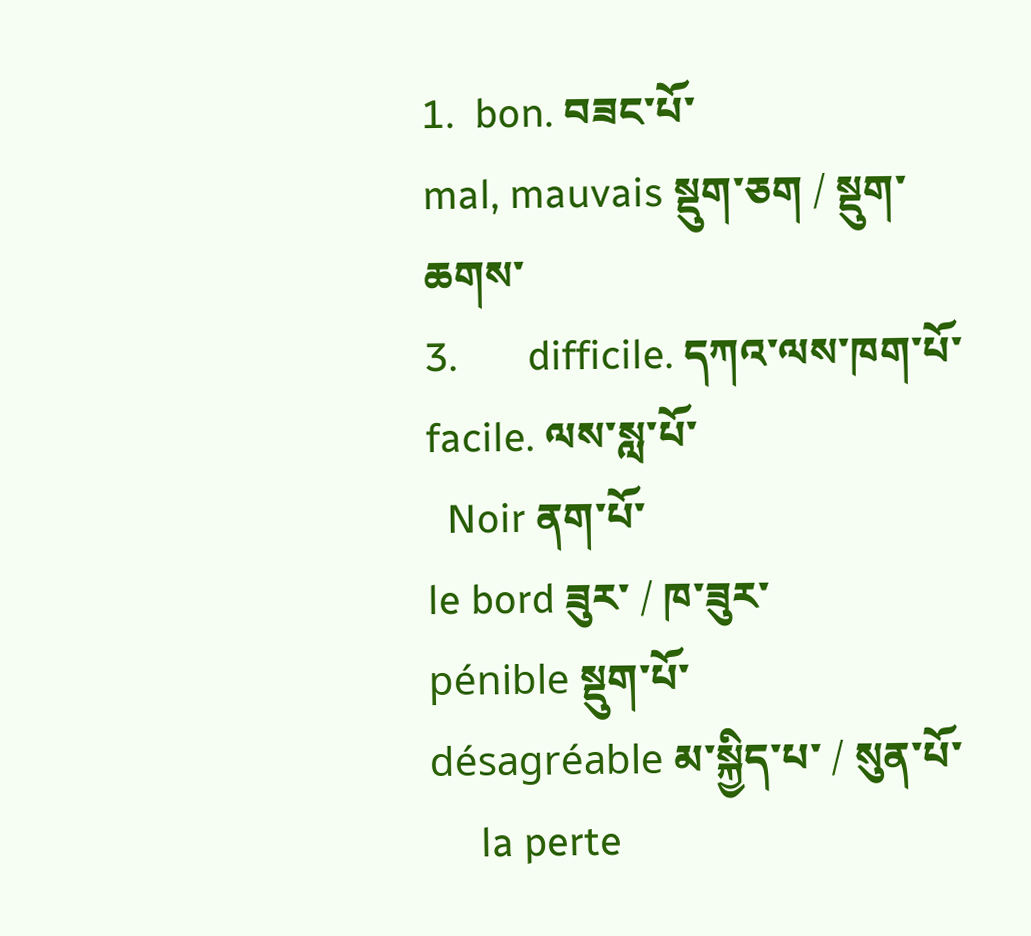1.  bon. བཟང་པོ་
mal, mauvais སྡུག་ཅག / སྡུག་ཆགས་
3.       difficile. དཀའ་ལས་ཁག་པོ་
facile. ལས་སླ་པོ་
  Noir ནག་པོ་
le bord ཟུར་ / ཁ་ཟུར་
pénible སྡུག་པོ་
désagréable མ་སྐྱིད་པ་ / སུན་པོ་
     la perte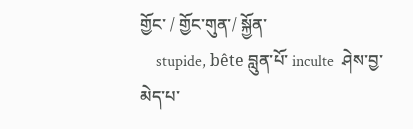གྱོང་ / གྱོང་གུན་/ སྐྱོན་
    stupide, bête བླུན་པོ་ inculte  ཤེས་བྱ་མེད་པ་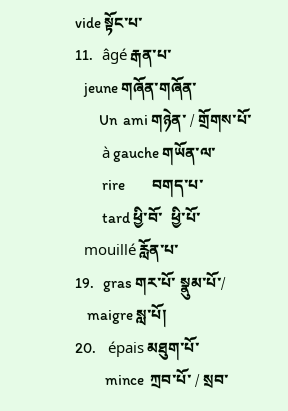vide སྟོང་པ་
11.   âgé རྒན་པ་
   jeune གཞོན་གཞོན་
        Un  ami གཉེན་ / གྲོགས་པོ་
         à gauche གཡོན་ལ་
         rire         བགད་པ་
         tard ཕྱི་བོ་  ཕྱི་པོ་
   mouillé རློན་པ་
19.   gras གར་པོ་ སྣུམ་པོ་/
    maigre སླ་པོ།
20.    épais མཐུག་པོ་
          mince  ཀྲབ་པོ་ / སྲབ་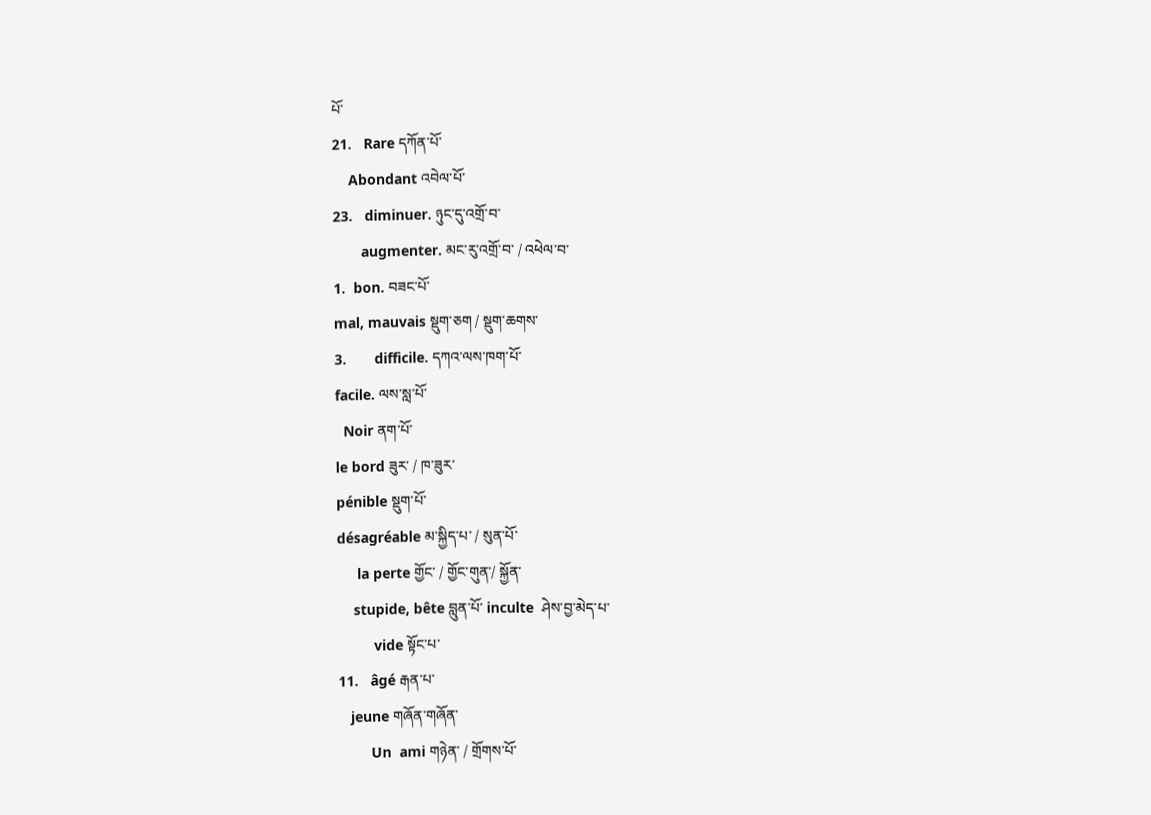པོ་
21.   Rare དཀོན་པོ་
    Abondant འབེལ་པོ་
23.   diminuer. ཉུང་དུ་འགྲོ་བ་
       augmenter. མང་རུ་འགྲོ་བ་ / འཕེལ་བ་
1.  bon. བཟང་པོ་
mal, mauvais སྡུག་ཅག / སྡུག་ཆགས་
3.       difficile. དཀའ་ལས་ཁག་པོ་
facile. ལས་སླ་པོ་
  Noir ནག་པོ་
le bord ཟུར་ / ཁ་ཟུར་
pénible སྡུག་པོ་
désagréable མ་སྐྱིད་པ་ / སུན་པོ་
     la perte གྱོང་ / གྱོང་གུན་/ སྐྱོན་
    stupide, bête བླུན་པོ་ inculte  ཤེས་བྱ་མེད་པ་
         vide སྟོང་པ་
11.   âgé རྒན་པ་
   jeune གཞོན་གཞོན་
        Un  ami གཉེན་ / གྲོགས་པོ་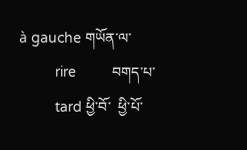à gauche གཡོན་ལ་
         rire         བགད་པ་
         tard ཕྱི་བོ་  ཕྱི་པོ་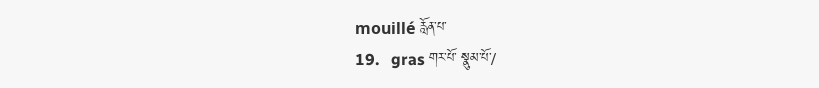mouillé རློན་པ་
19.   gras གར་པོ་ སྣུམ་པོ་/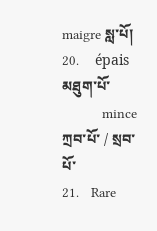maigre སླ་པོ།
20.    épais མཐུག་པོ་
          mince  ཀྲབ་པོ་ / སྲབ་པོ་
21.   Rare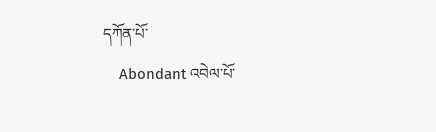དཀོན་པོ་
    Abondant འབེལ་པོ་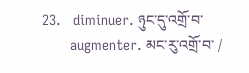23.   diminuer. ཉུང་དུ་འགྲོ་བ་
       augmenter. མང་རུ་འགྲོ་བ་ /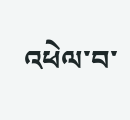འཕེལ་བ་